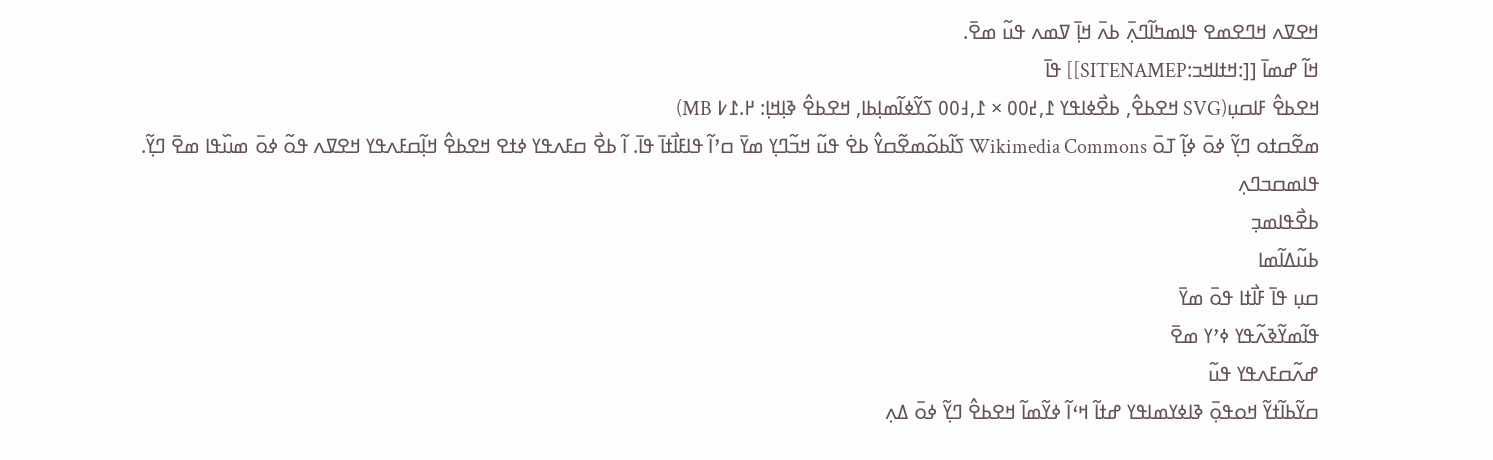ߞߐߜߍ ߞߣߐߘߐ ߟߊߘߤߊ߬ߣߍ߲߫ ߕߍ߫ ߞߊ߲߫ ߜߘߍ ߟߎ߬ ߘߐ߫.
ߞߊ߬ ߝߘߊ߫ [[:ߞߙߊߞߏ:SITENAMEP]] ߟߊ߫
ߞߐߕߐ߮ ߓߊߛߎ߲(SVG ߞߐߕߐ߮, ߕߐ߯ߦߊߟߌ ߁,߄߀߀ × ߁,߃߀߀ ߖߌ߬ߦߊ߬ߘߊ߲ߕߊ, ߞߐߕߐ߮ ߢߊ߲ߞߊ߲: ߂.߁߇ MB)
ߘߐ߬ߛߙߋ ߣߌ߲߬ ߦߋ߫ ߦߊ߲߬ ߠߋ߫ Wikimedia Commons ߖߊ߬ߕߋ߬ߘߐ߬ߛߌ߮ ߕߐ߭ ߟߎ߬ ߞߏ߬ߣߌ߲ ߘߌ߫ ߛߴߊ߬ ߟߊߓߊ߯ߙߊ߫ ߟߊ߫. ߊ߬ ߕߐ߯ ߛߓߍߟߌ ߦߙߐ ߞߐߕߐ߮ ߞߊ߲߬ߛߓߍߟߌ ߞߐߜߍ ߟߋ߬ ߦߋ߫ ߘߎ߰ߟߊ ߘߐ߫ ߣߌ߲߬.
ߟߊߘߛߏߣߍ߲
ߕߐ߯ߟߊߘߏ߲
ߕߎ߬ߡߊ߬ߘߊ
ߛߎ߲ ߟߊ߫ ߓߊ߯ߙߊ ߟߋ߫ ߘߌ߫
ߟߊ߬ߘߌ߬ߢߍ߬ߟߌ ߦߴߌ ߘߐ߫
ߝߍ߬ߛߓߍߟߌ ߟߎ߬
ߛߌ߬ߕߊ߬ߙߌ߬ ߞߋߟߋ߲߫ ߢߊߦߌߘߊߟߌ ߝߙߊ߬ ߞߵߊ߬ ߦߌ߬ߘߊ߬ ߞߐߕߐ߮ ߣߌ߲߬ ߦߋ߫ ߡߍ߲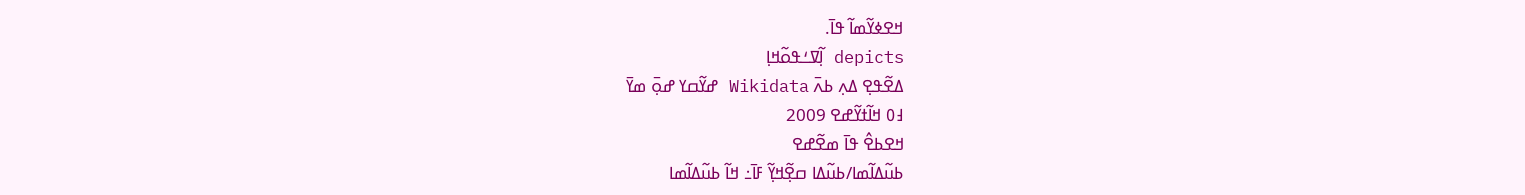ߞߐߦߌ߬ߘߊ߬ ߟߊ߫.
depicts ߊ߲߬ߜߑߟߋ߬ߞߊ߲
ߡߐ߬ߟߐ߲ ߡߍ߲ ߕߍ߫ Wikidata ߝߌ߬ߛߌ ߝߋ߲߫ ߘߌ߫
߃߀ ߞߊ߬ߙߌ߬ߝߐ 2009
ߞߐߕߐ߮ ߟߊ߫ ߘߐ߬ߝߐ
ߕߎ߬ߡߊ߬ߘߊ/ߕߎ߬ߡߊ ߛߐ߲߬ߞߌ߲߬ ߓߊ߫߸ ߞߊ߬ ߕߎ߬ߡߊ߬ߘߊ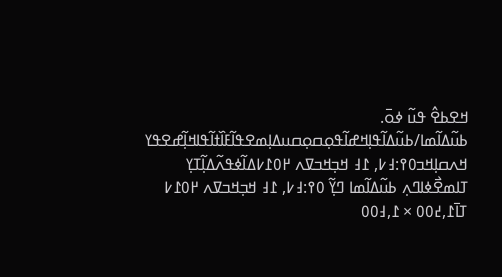ߞߐߕߐ߮ ߟߎ߬ ߦߋ߫.
ߕߎ߬ߡߊ߬ߘߊ/ߕߎ߬ߡߊ߬ߟߊ߲ߞߝߊ߬ߟߋ߲ߛߋ߲ߛߎߡߊ߲ߘߐߟߊ߬ߓߊ߰ߙߊ߬ߟߊߞߊ߲߬ߝߐߟߌ
ߞߍߛߊ߲ߞߏ߀߉:߃߇, ߁߃ ߞߏ߲ߞߏߜߍ ߂߀߁߇ߡߊ߬ߦߟߍ߬ߡߊ߲߬ߠߌ߲ ߠߊߘߐ߯ߦߊߣߍ߲ ߕߎ߬ߡߊ߬ߘߊ ߣߌ߲߬ ߀߉:߃߇, ߁߃ ߞߏ߲ߞߏߜߍ ߂߀߁߇ ߠߊ߫߁,߄߀߀ × ߁,߃߀߀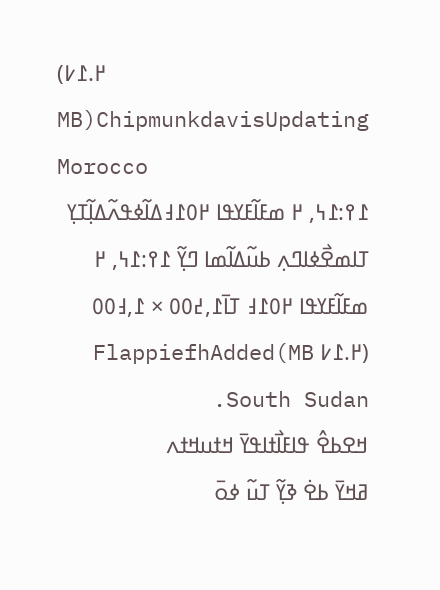(߂.߁߇ MB)ChipmunkdavisUpdating Morocco
߁߉:߁߆, ߂ ߘߓߊ߬ߓߌߟߊ ߂߀߁߃ߡߊ߬ߦߟߍ߬ߡߊ߲߬ߠߌ߲ ߠߊߘߐ߯ߦߊߣߍ߲ ߕߎ߬ߡߊ߬ߘߊ ߣߌ߲߬ ߁߉:߁߆, ߂ ߘߓߊ߬ߓߌߟߊ ߂߀߁߃ ߠߊ߫߁,߄߀߀ × ߁,߃߀߀ (߂.߁߇ MB)FlappiefhAdded South Sudan.
ߞߐߕߐ߮ ߟߊߓߊ߯ߙߊߟߌ߫ ߞߙߎߞߙߍ
ߥߞߌ߫ ߕߐ߭ ߢߌ߲߬ ߠߎ߬ ߦߋ߫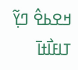ߞߐߕߐ߮ ߣߌ߲߬ ߠߊߓߊ߯ߙߊ߫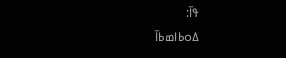ߟߊ߫:
ߡߋߕߊߘߕߊ߫